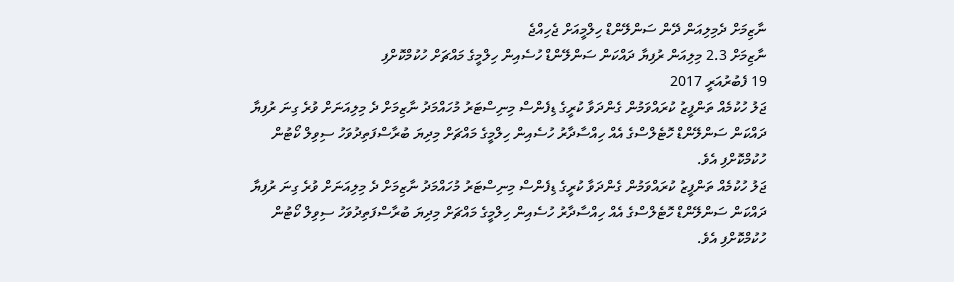ނާޒިމަށް ދެމިލިއަން ދޭން ސަންލޭންޑް ހިލްމީއަށް ޖެހިއްޖެ
ނާޒިމަށް 2.3 މިލިއަން ރުފިޔާ ދައްކަން ސަންލޭންޑް ހުސެއިން ހިލްމީގެ މައްޗަށް ހުކުމްކޮށްފި
19 ފެބުރުއަރީ 2017
ޖަލު ހުކުމެއް ތަންފީޒު ކުރައްވަމުން ގެންދަވާ ކުރީގެ ޑިފެންސް މިނިސްޓަރު މުހައްމަދު ނާޒިމަށް ދެ މިލިއަނަށް ވުރެ ގިނަ ރުފިޔާ ދައްކަން ސަންލޭންޑް ހޮޓެލްސްގެ އެއް ހިއްސާދާރު ހުސެއިން ހިލްމީގެ މައްޗަށް މިދިޔަ ބުރާސްފަތިދުވަހު ސިވިލް ކޯޓުން ހުކުމްކޮށްފި އެވެ.
ޖަލު ހުކުމެއް ތަންފީޒު ކުރައްވަމުން ގެންދަވާ ކުރީގެ ޑިފެންސް މިނިސްޓަރު މުހައްމަދު ނާޒިމަށް ދެ މިލިއަނަށް ވުރެ ގިނަ ރުފިޔާ ދައްކަން ސަންލޭންޑް ހޮޓެލްސްގެ އެއް ހިއްސާދާރު ހުސެއިން ހިލްމީގެ މައްޗަށް މިދިޔަ ބުރާސްފަތިދުވަހު ސިވިލް ކޯޓުން ހުކުމްކޮށްފި އެވެ.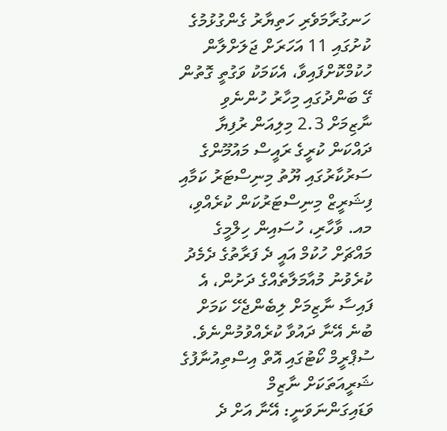ހަނގުރާމަވެރި ހަތިޔާރު ގެންގުޅުމުގެ ކުށުގައި 11 އަހަރަށް ޖަލަށްލާން ހުކުމްކޮށްފައިވާ، އެކަމަކު ވަގުތީ ގޮތުން ގޭ ބަންދުގައި މިހާރު ހުންނެވި ނާޒިމަށް 2.3 މިލިއަން ރުފިޔާ ދައްކަން ކުރީގެ ރައީސް މައުމޫންގެ ސަރުކާރުގައި ޔޫތު މިނިސްޓަރު ކަމާއި ފިޝަރީޒް މިނިސްޓަރުކަން ކުރެއްވި، މއ. ވާހާރި، ހުސައިން ހިލްމީގެ މައްޗަށް ހުކުމް އައީ ދެ ފަރާތުގެ ދެމެދު ކުރެވުނު މުއާމަލާތެއްގެ ދަށުން، އެ ފައިސާ ނާޒިމަށް ލިބެންޖެހޭ ކަމަށް ބުނެ އޭނާ ދައުވާ ކުރެއްވުމުންނެވެ.
ސުޕްރީމް ކޯޓުގައި އޮތް އިސްތިއުނާފުގެ ޝަރީއަތަކަށް ނާޒިމް ވަޑައިގަންނަވަނީ: އޭނާ އަށް ދެ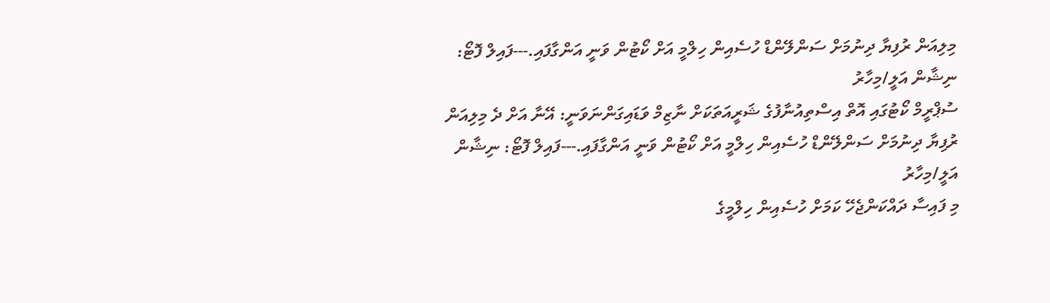މިލިއަން ރުފިޔާ ދިނުމަށް ސަންލޭންޑް ހުސެއިން ހިލްމީ އަށް ކޯޓުން ވަނީ އަންގާފައި.---ފައިލް ފޮޓޯ: ނިޝާން އަލީ/މިހާރު
ސުޕްރީމް ކޯޓުގައި އޮތް އިސްތިއުނާފުގެ ޝަރީއަތަކަށް ނާޒިމް ވަޑައިގަންނަވަނީ: އޭނާ އަށް ދެ މިލިއަން ރުފިޔާ ދިނުމަށް ސަންލޭންޑް ހުސެއިން ހިލްމީ އަށް ކޯޓުން ވަނީ އަންގާފައި.---ފައިލް ފޮޓޯ: ނިޝާން އަލީ/މިހާރު
މި ފައިސާ ދައްކަންޖެހޭ ކަމަށް ހުސެއިން ހިލްމީގެ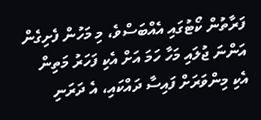ފަރާތުން ކޯޓުގައި އެއްބަސްވެ، މި މަހުން ފެށިގެން އަންނަ ޖުލައި މަހާ ހަމަ އަށް އެކި ފަހަރު މަތިން އެކި މިންވަރަށް ފައިސާ ދައްކައި، އެ ދަރަނި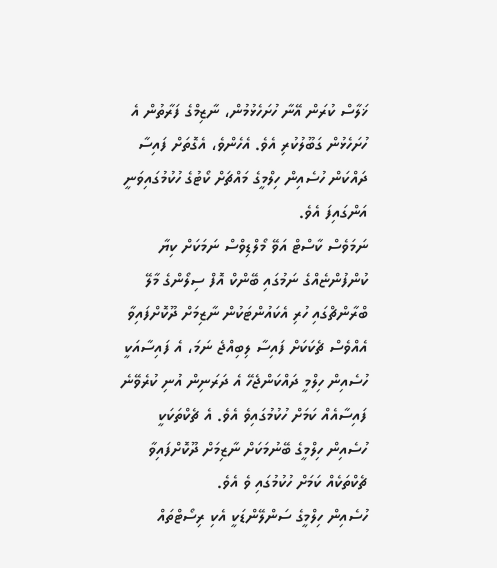ޚަލާސް ކުރަން އޭނާ ހުށަހެޅުމުން، ނާޒިމްގެ ފަރާތުން އެ ހުށަހެޅުން ގަބޫލުކުރި އެވެ. އެހެންވެ، އެގޮތަށް ފައިސާ ދައްކަން ހުސެއިން ހިލްމީގެ މައްޗަށް ކޯޓުގެ ހުކުމުގައިވަނީ އަންގައިފަ އެވެ.
ނަމަވެސް ކާސްޓް އަވޭ މޯލްޑިވްސް ނަމަކަށް ކިޔާ ކުންފުންޏެއްގެ ނަމުގައި ބޭންކް އޮފް ސިލޯންގެ މާލޭ ބްރާންޗްގައި ހުރި އެކައުންޓަކުން ނާޒިމަށް ދޫކޮށްފައިވާ އެއްވެސް ޗެކަކަށް ފައިސާ ލިބިއްޖެ ނަމަ، އެ ފައިސާއަކީ ހުސެއިން ހިލްމީ ދައްކަންޖެހޭ އެ ދަރަނިން އުނި ކުރެވޭނެ ފައިސާއެއް ކަމަށް ހުކުމުގައިވެ އެވެ. އެ ޗެކްތަކަކީ ހުސެއިން ހިލްމީގެ ބޭނުމަކަށް ނާޒިމަށް ދޫކޮށްފައިވާ ޗެކްތަކެއް ކަމަށް ހުކުމުގައި ވެ އެވެ.
ހުސެއިން ހިލްމީގެ ސަންލޭންޑަކީ އެކި ރިސޯޓްތައް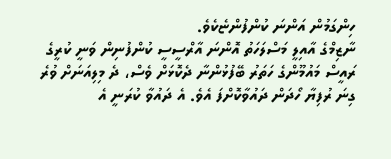ހިންގަމުން އަންނަ ކުންފުންޏެކެވެ.
ނާޒިމްގެ އާއިލީ މަސްލަހަތު އޮންނަ އާރްސީސީ ކުންފުނިން ވަނީ ކުރީގެ ރައީސް މައުމޫންގެ ހަތަރު ބޭފުޅުންނާ ދެކޮޅަށް ވެސް، ދެ މިލިއަނަށް ވުރެ ގިނަ ރުފިޔާ ހޯދަން ދައުވާކޮށްފަ އެވެ. އެ ދައުވާ ކުރަނީ އެ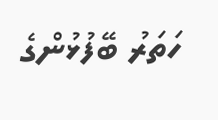ހަތަރު ބޭފުޅުންގެ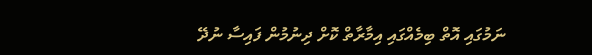ނަމުގައި އޮތް ބިމެއްގައި އިމާރާތް ކޮށް ދިނުމުން ފައިސާ ނުދޭ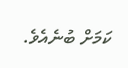ކަމަށް ބުނެއެވެ.